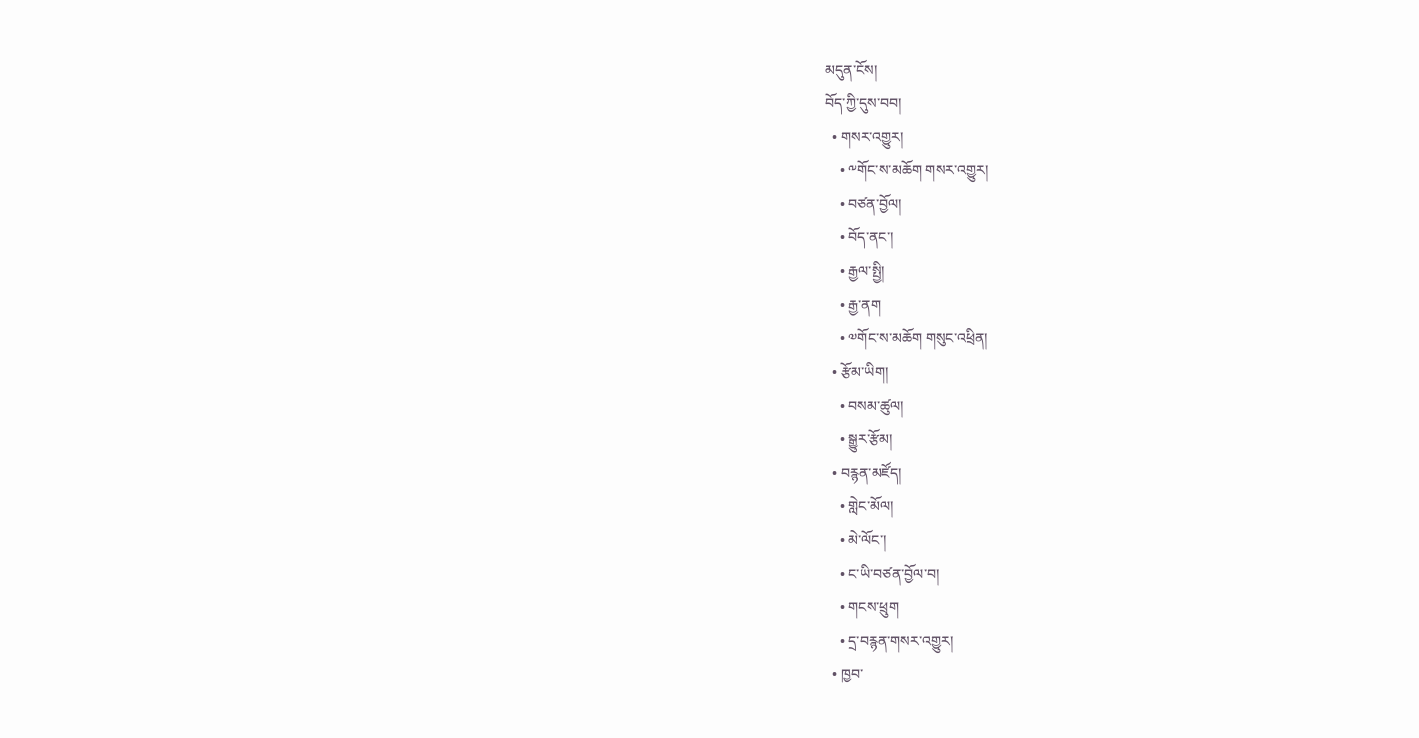མདུན་ངོས།
བོད་ཀྱི་དུས་བབ།
  • གསར་འགྱུར།
    • ༸གོང་ས་མཆོག གསར་འགྱུར།
    • བཙན་བྱོལ།
    • བོད་ནང་།
    • རྒྱལ་སྤྱི།
    • རྒྱ་ནག
    • ༧གོང་ས་མཆོག གསུང་འཕྲིན།
  • རྩོམ་ཡིག།
    • བསམ་ཚུལ།
    • སྒྱུར་རྩོམ།
  • བརྙན་མཛོད།
    • གླེང་མོལ།
    • མེ་ལོང་།
    • ང་ཡི་བཙན་བྱོལ་བ།
    • གངས་ཕྲུག
    • དྲ་བརྙན་གསར་འགྱུར།
  • ཁྱབ་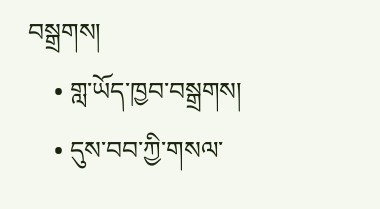བསྒྲགས།
    • གླ་ཡོད་ཁྱབ་བསྒྲགས།
    • དུས་བབ་ཀྱི་གསལ་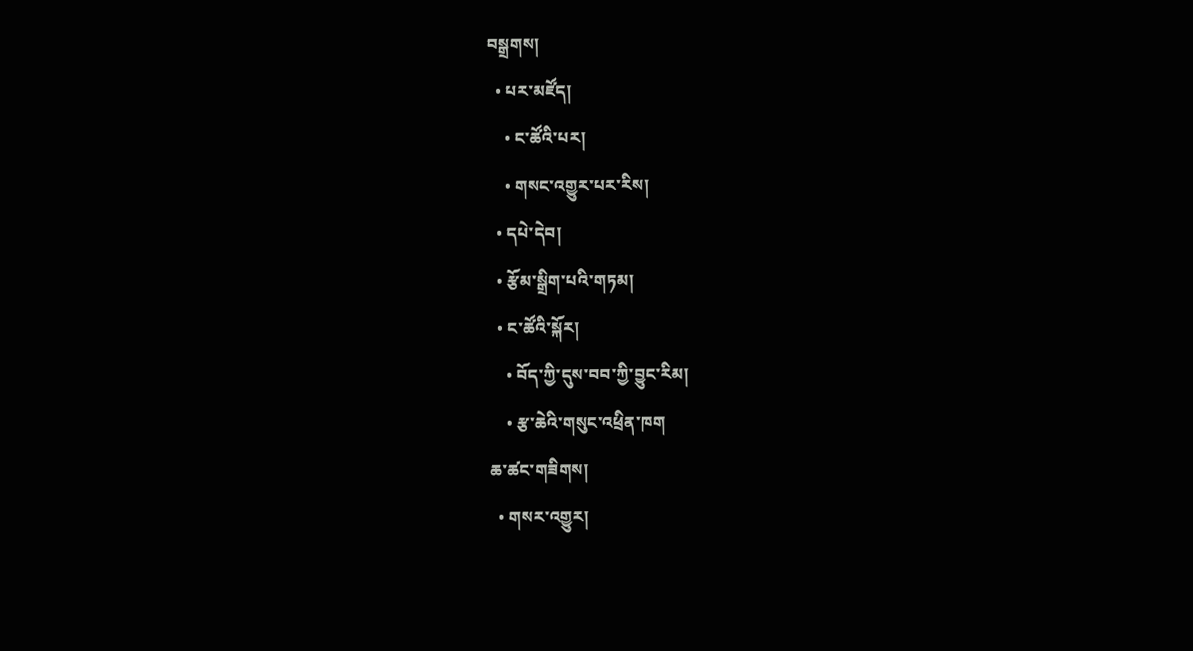བསྒྲགས།
  • པར་མཛོད།
    • ང་ཚོའི་པར།
    • གསང་འགྱུར་པར་རིས།
  • དཔེ་དེབ།
  • རྩོམ་སྒྲིག་པའི་གཏམ།
  • ང་ཚོའི་སྐོར།
    • བོད་ཀྱི་དུས་བབ་ཀྱི་བྱུང་རིམ།
    • རྩ་ཆེའི་གསུང་འཕྲིན་ཁག
ཆ་ཚང་གཟིགས།
  • གསར་འགྱུར།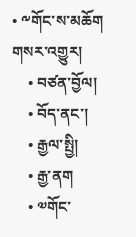• ༸གོང་ས་མཆོག གསར་འགྱུར།
    • བཙན་བྱོལ།
    • བོད་ནང་།
    • རྒྱལ་སྤྱི།
    • རྒྱ་ནག
    • ༧གོང་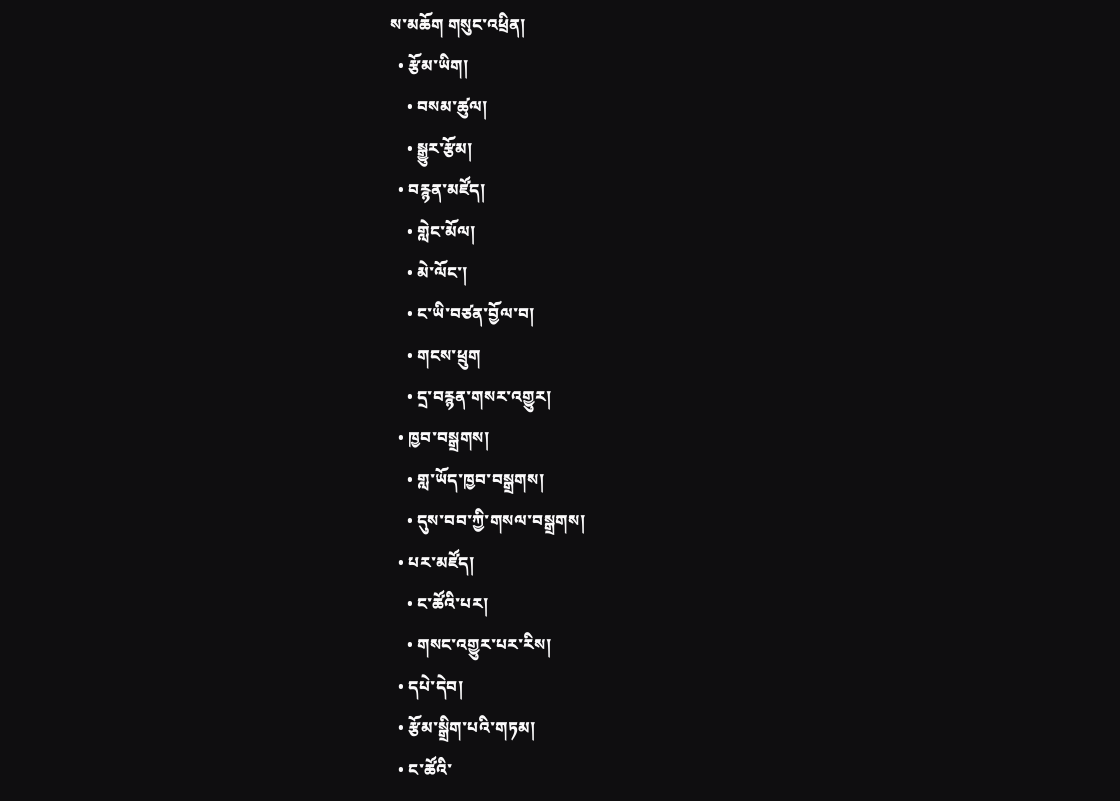ས་མཆོག གསུང་འཕྲིན།
  • རྩོམ་ཡིག།
    • བསམ་ཚུལ།
    • སྒྱུར་རྩོམ།
  • བརྙན་མཛོད།
    • གླེང་མོལ།
    • མེ་ལོང་།
    • ང་ཡི་བཙན་བྱོལ་བ།
    • གངས་ཕྲུག
    • དྲ་བརྙན་གསར་འགྱུར།
  • ཁྱབ་བསྒྲགས།
    • གླ་ཡོད་ཁྱབ་བསྒྲགས།
    • དུས་བབ་ཀྱི་གསལ་བསྒྲགས།
  • པར་མཛོད།
    • ང་ཚོའི་པར།
    • གསང་འགྱུར་པར་རིས།
  • དཔེ་དེབ།
  • རྩོམ་སྒྲིག་པའི་གཏམ།
  • ང་ཚོའི་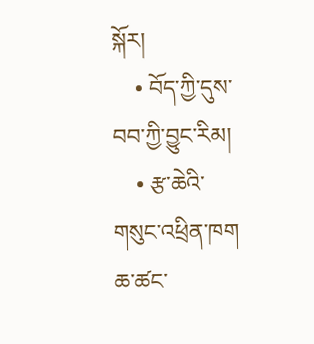སྐོར།
    • བོད་ཀྱི་དུས་བབ་ཀྱི་བྱུང་རིམ།
    • རྩ་ཆེའི་གསུང་འཕྲིན་ཁག
ཆ་ཚང་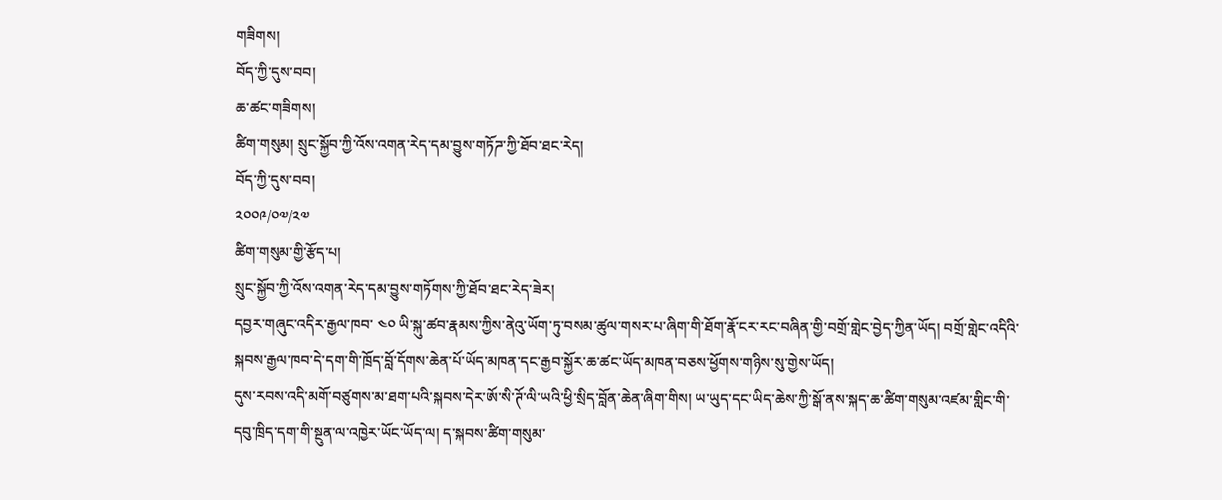གཟིགས།
བོད་ཀྱི་དུས་བབ།
ཆ་ཚང་གཟིགས།
ཚིག་གསུམ། སྲུང་སྐྱོབ་ཀྱི་འོས་འགན་རེད་དམ་བྱུས་གཏོཌ་ཀྱི་ཐོབ་ཐང་རེད།
བོད་ཀྱི་དུས་བབ།
༢༠༠༩/༠༧/༢༧
ཚིག་གསུམ་གྱི་རྩོད་པ།
སྲུང་སྐྱོབ་ཀྱི་འོས་འགན་རེད་དམ་བྱུས་གཏོགས་ཀྱི་ཐོབ་ཐང་རེད་ཟེར།
དབྱར་གཞུང་འདིར་རྒྱལ་ཁབ་ ༤༠ ཡི་སྐུ་ཚབ་རྣམས་ཀྱིས་ནེའུ་ཡོག་ཏུ་བསམ་ཚུལ་གསར་པ་ཞིག་གི་ཐོག་རྣོ་ངར་རང་བཞིན་གྱི་བགྲོ་གླེང་བྱེད་ཀྱིན་ཡོད། བགྲོ་གླེང་འདིའི་སྐབས་རྒྱལ་ཁབ་དེ་དག་གི་ཁྲོད་བློ་དོགས་ཆེན་པོ་ཡོད་མཁན་དང་རྒྱབ་སྐྱོར་ཆ་ཚང་ཡོད་མཁན་བཅས་ཕྱོགས་གཉིས་སུ་གྱེས་ཡོད།
དུས་རབས་འདི་མགོ་བཙུགས་མ་ཐག་པའི་སྐབས་དེར་ཨོ་སི་ཊོ་ལི་ཡའི་ཕྱི་སྲིད་བློན་ཆེན་ཞིག་གིས། ཡ་ཡུད་དང་ཡིད་ཆེས་ཀྱི་སྒོ་ནས་སྐད་ཆ་ཚིག་གསུམ་འཛམ་གླིང་གི་དབུ་ཁྲིད་དག་གི་སྔུན་ལ་འཁྱེར་ཡོང་ཡོད་ལ། ད་སྐབས་ཚིག་གསུམ་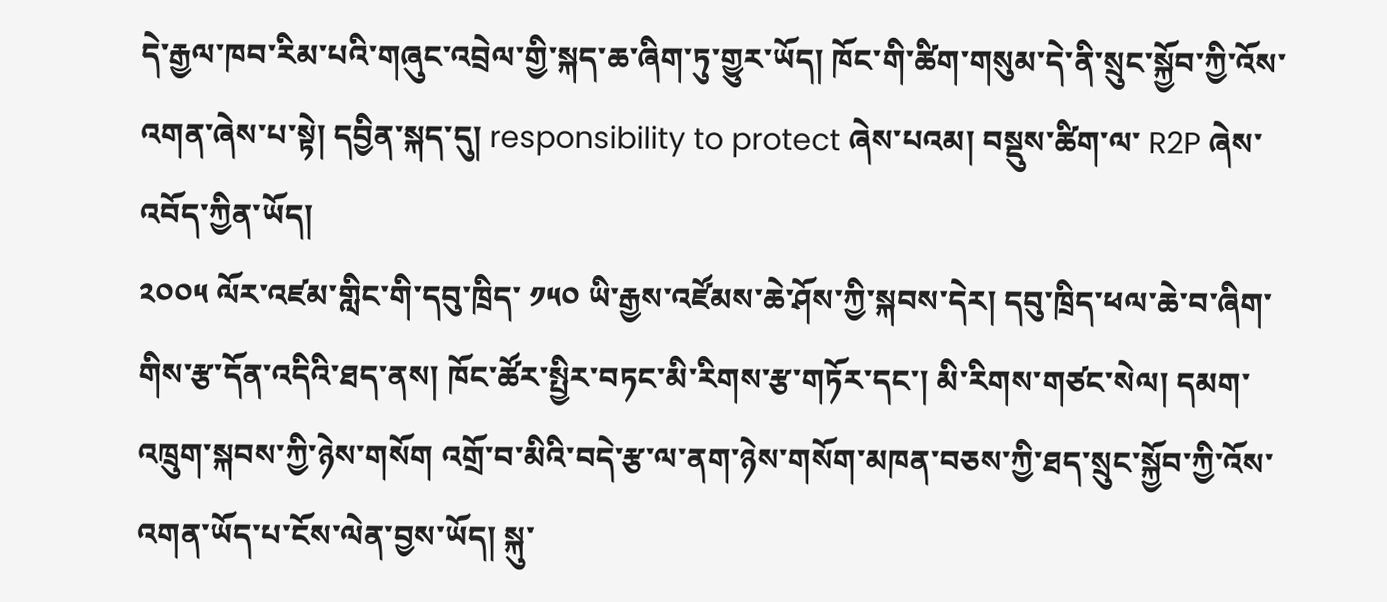དེ་རྒྱལ་ཁབ་རིམ་པའི་གཞུང་འབྲེལ་གྱི་སྐད་ཆ་ཞིག་ཏུ་གྱུར་ཡོད། ཁོང་གི་ཚིག་གསུམ་དེ་ནི་སྲུང་སྐྱོབ་ཀྱི་འོས་འགན་ཞེས་པ་སྟེ། དབྱིན་སྐད་དུ། responsibility to protect ཞེས་པའམ། བསྡུས་ཚིག་ལ་ R2P ཞེས་འབོད་ཀྱིན་ཡོད།
༢༠༠༥ ལོར་འཛམ་གླིང་གི་དབུ་ཁྲིད་ ༡༥༠ ཡི་རྒྱས་འཛོམས་ཆེ་ཤོས་ཀྱི་སྐབས་དེར། དབུ་ཁྲིད་ཕལ་ཆེ་བ་ཞིག་གིས་རྩ་དོན་འདིའི་ཐད་ནས། ཁོང་ཚོར་སྤྱིར་བཏང་མི་རིགས་རྩ་གཏོར་དང་། མི་རིགས་གཙང་སེལ། དམག་འཁྲུག་སྐབས་ཀྱི་ཉེས་གསོག འགྲོ་བ་མིའི་བདེ་རྩ་ལ་ནག་ཉེས་གསོག་མཁན་བཅས་ཀྱི་ཐད་སྲུང་སྐྱོབ་ཀྱི་འོས་འགན་ཡོད་པ་ངོས་ལེན་བྱས་ཡོད། སྐུ་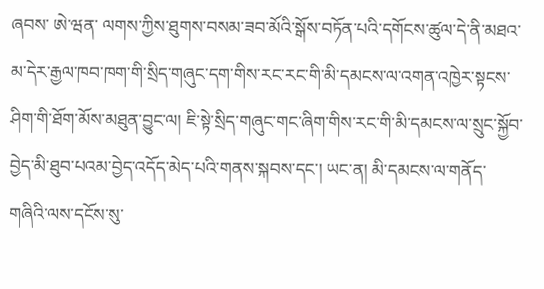ཞབས་ ཨེ་ཝན་ ལགས་ཀྱིས་ཐུགས་བསམ་ཟབ་མོའི་སྒོས་བཏོན་པའི་དགོངས་ཚུལ་དེ་ནི་མཐའ་མ་དེར་རྒྱལ་ཁབ་ཁག་གི་སྲིད་གཞུང་དག་གིས་རང་རང་གི་མི་དམངས་ལ་འགན་འཁྱེར་སྟངས་ཤིག་གི་ཐོག་མོས་མཐུན་བྱུང་ལ། ཇི་སྟེ་སྲིད་གཞུང་གང་ཞིག་གིས་རང་གི་མི་དམངས་ལ་སྲུང་སྐྱོབ་བྱེད་མི་ཐུབ་པའམ་བྱེད་འདོད་མེད་པའི་གནས་སྐབས་དང་། ཡང་ན། མི་དམངས་ལ་གནོད་གཞིའི་ལས་དངོས་སུ་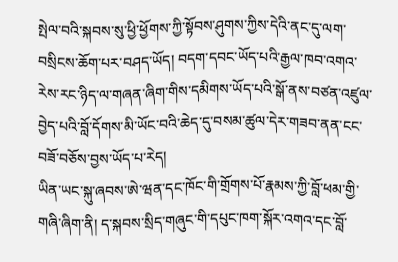སྤེལ་བའི་སྐབས་སུ་ཕྱི་ཕྱོགས་ཀྱི་སྟོབས་ཤུགས་ཀྱིས་དེའི་ནང་དུ་ལག་བསྲིངས་ཆོག་པར་བཤད་ཡོད། བདག་དབང་ཡོད་པའི་རྒྱལ་ཁབ་འགའ་རེས་རང་ཉིད་ལ་གཞན་ཞིག་གིས་དམིགས་ཡོད་པའི་སྒོ་ནས་བཙན་འཛུལ་བྱེད་པའི་བློ་དོགས་མི་ཡོང་བའི་ཆེད་དུ་བསམ་ཚུལ་དེར་གཟབ་ནན་ངང་བཟོ་བཅོས་བྱས་ཡོད་པ་རེད།
ཡིན་ཡང་སྐུ་ཞབས་ཨེ་ཝན་དང་ཁོང་གི་གྲོགས་པོ་རྣམས་ཀྱི་བློ་ཕམ་གྱི་གཞི་ཞིག་ནི། ད་སྐབས་སྲིད་གཞུང་གི་དཔུང་ཁག་སྐོར་འགའ་དང་བློ་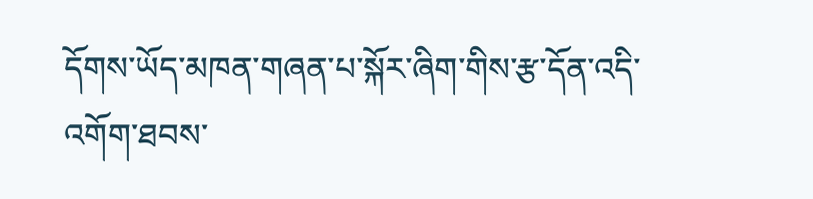དོགས་ཡོད་མཁན་གཞན་པ་སྐོར་ཞིག་གིས་རྩ་དོན་འདི་འགོག་ཐབས་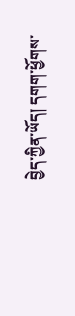བྱེད་ཀྱིན་ཡོད། དགག་ཕྱོགས་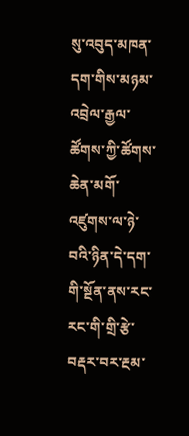སུ་འབུད་མཁན་དག་གིས་མཉམ་འབྲེལ་རྒྱལ་ཚོགས་ཀྱི་ཚོགས་ཆེན་མགོ་འཛུགས་ལ་ཉེ་བའི་ཉིན་དེ་དག་གི་སྔོན་ནས་རང་རང་གི་གྲི་རྩེ་བརྡར་བར་རྔམ་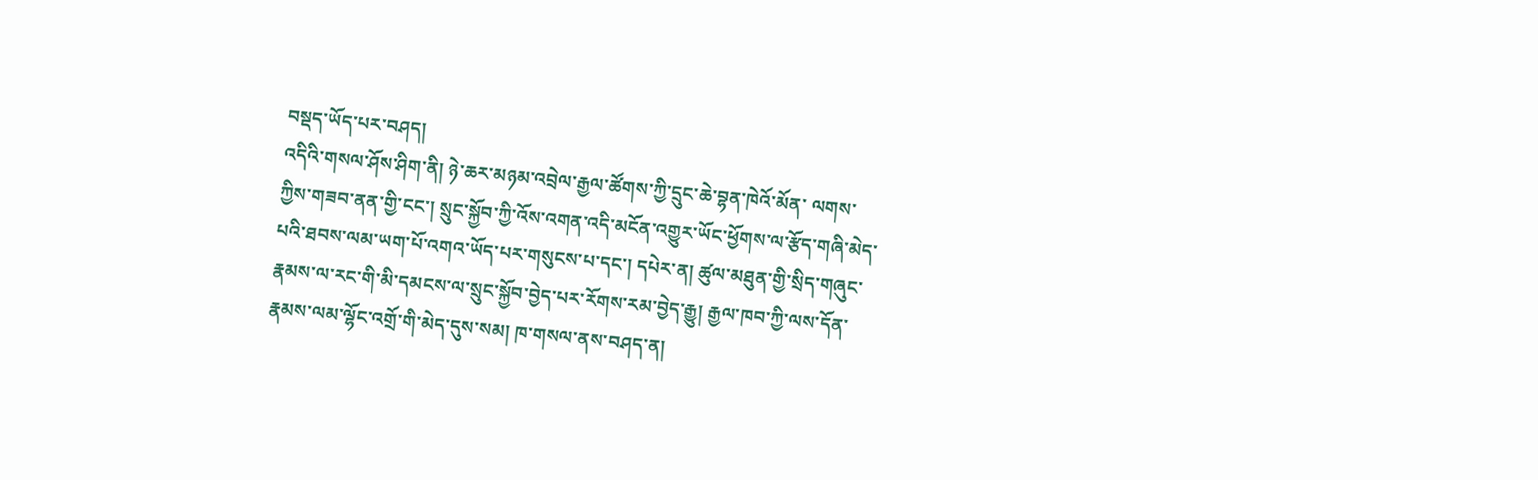བསྡད་ཡོད་པར་བཤད།
འདིའི་གསལ་ཤོས་ཤིག་ནི། ཉེ་ཆར་མཉམ་འབྲེལ་རྒྱལ་ཚོགས་ཀྱི་དྲུང་ཆེ་བྷན་ཁེའོ་མོན་ ལགས་ཀྱིས་གཟབ་ནན་གྱི་ངང་། སྲུང་སྐྱོབ་ཀྱི་འོས་འགན་འདི་མངོན་འགྱུར་ཡོང་ཕྱོགས་ལ་རྩོད་གཞི་མེད་པའི་ཐབས་ལམ་ཡག་པོ་འགའ་ཡོད་པར་གསུངས་པ་དང་། དཔེར་ན། ཚུལ་མཐུན་གྱི་སྲིད་གཞུང་རྣམས་ལ་རང་གི་མི་དམངས་ལ་སྲུང་སྐྱོབ་བྱེད་པར་རོགས་རམ་བྱེད་རྒྱུ། རྒྱལ་ཁབ་ཀྱི་ལས་དོན་རྣམས་ལམ་ལྷོང་འགྲོ་གི་མེད་དུས་སམ། ཁ་གསལ་ནས་བཤད་ན།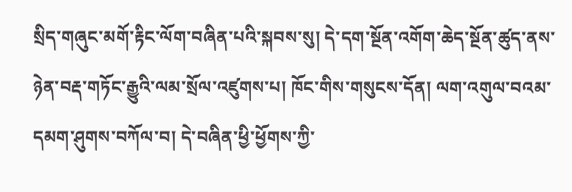སྲིད་གཞུང་མགོ་རྟིང་ལོག་བཞིན་པའི་སྐབས་སུ། དེ་དག་སྔོན་འགོག་ཆེད་སྔོན་ཚུད་ནས་ཉེན་བརྡ་གཏོང་རྒྱུའི་ལམ་སྲོལ་འཛུགས་པ། ཁོང་གིས་གསུངས་དོན། ལག་འགུལ་བའམ་དམག་ཤུགས་བཀོལ་བ། དེ་བཞིན་ཕྱི་ཕྱོགས་ཀྱི་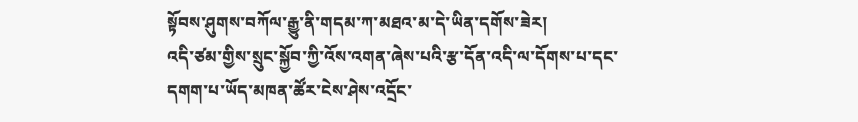སྟོབས་ཤུགས་བཀོལ་རྒྱུ་ནི་གདམ་ཀ་མཐའ་མ་དེ་ཡིན་དགོས་ཟེར།
འདི་ཙམ་གྱིས་སྲུང་སྐྱོབ་ཀྱི་འོས་འགན་ཞེས་པའི་རྩ་དོན་འདི་ལ་དོགས་པ་དང་དགག་པ་ཡོད་མཁན་ཚོར་ངེས་ཤེས་འདྲོང་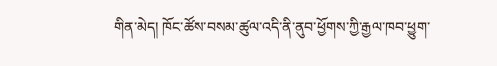གིན་མེད། ཁོང་ཚོས་བསམ་ཚུལ་འདི་ནི་ནུབ་ཕྱོགས་ཀྱི་རྒྱལ་ཁབ་ཕྱུག་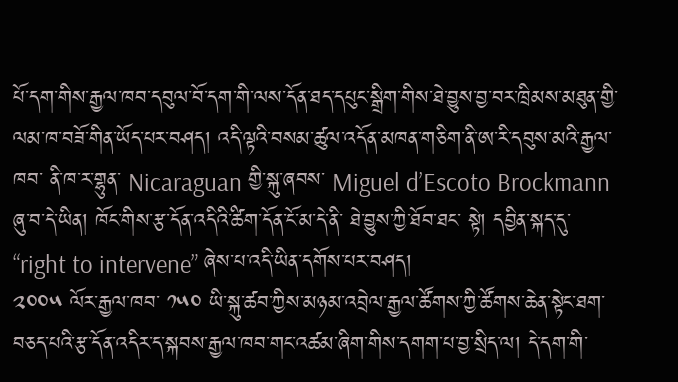པོ་དག་གིས་རྒྱལ་ཁབ་དབུལ་བོ་དག་གི་ལས་དོན་ཐད་དཔུང་སྒྲིག་གིས་ཐེ་བྱུས་བྱ་བར་ཁྲིམས་མཐུན་གྱི་ལམ་ཁ་བཟོ་གིན་ཡོད་པར་བཤད། འདི་ལྟའི་བསམ་ཚུལ་འདོན་མཁན་གཅིག་ནི་ཨ་རི་དབུས་མའི་རྒྱལ་ཁབ་ ནི་ཁ་ར་གྷུན་ Nicaraguan གྱི་སྐུ་ཞབས་ Miguel d’Escoto Brockmann ཞུ་བ་དེ་ཡིན། ཁོང་གིས་རྩ་དོན་འདིའི་ཚིག་དོན་ངོ་མ་དེ་ནི་ ཐེ་བྱུས་ཀྱི་ཐོབ་ཐང་ སྟེ། དབྱིན་སྐད་དུ་ “right to intervene” ཞེས་པ་འདི་ཡིན་དགོས་པར་བཤད།
༢༠༠༥ ལོར་རྒྱལ་ཁབ་ ༡༥༠ ཡི་སྐུ་ཚབ་ཀྱིས་མཉམ་འབྲེལ་རྒྱལ་ཚོགས་ཀྱི་ཚོགས་ཆེན་སྟེང་ཐག་བཅད་པའི་རྩ་དོན་འདིར་ད་སྐབས་རྒྱལ་ཁབ་གང་འཚམ་ཞིག་གིས་དགག་པ་བྱ་སྲིད་ལ། དེ་དག་གི་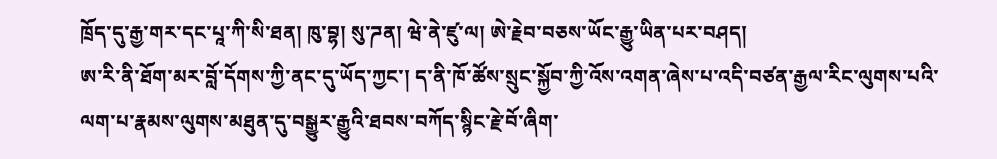ཁྲོད་དུ་རྒྱ་གར་དང་པཱ་ཀི་སི་ཐན། ཁུ་བྷ། སུ་ཌན། ཝེ་ནེ་ཛུ་ལ། ཨེ་རྗེབ་བཅས་ཡོང་རྒྱུ་ཡིན་པར་བཤད།
ཨ་རི་ནི་ཐོག་མར་བློ་དོགས་ཀྱི་ནང་དུ་ཡོད་ཀྱང་། ད་ནི་ཁོ་ཚོས་སྲུང་སྐྱོབ་ཀྱི་འོས་འགན་ཞེས་པ་འདི་བཙན་རྒྱལ་རིང་ལུགས་པའི་ལག་པ་རྣམས་ལུགས་མཐུན་དུ་བསྒྱུར་རྒྱུའི་ཐབས་བཀོད་སྙིང་རྗེ་བོ་ཞིག་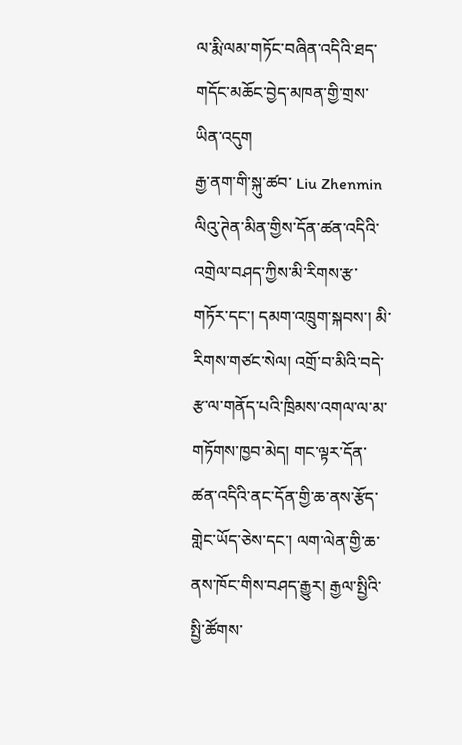ལ་རྨི་ལམ་གཏོང་བཞིན་འདིའི་ཐད་གདོང་མཆོང་བྱེད་མཁན་གྱི་གྲས་ཡིན་འདུག
རྒྱ་ནག་གི་སྐུ་ཚབ་ Liu Zhenmin ལིའུ་ཊེན་མིན་གྱིས་དོན་ཚན་འདིའི་འགྲེལ་བཤད་ཀྱིས་མི་རིགས་རྩ་གཏོར་དང་། དམག་འཁྲུག་སྐབས་། མི་རིགས་གཙང་སེལ། འགྲོ་བ་མིའི་བདེ་རྩ་ལ་གནོད་པའི་ཁྲིམས་འགལ་ལ་མ་གཏོགས་ཁྱབ་མེད། གང་ལྟར་དོན་ཚན་འདིའི་ནང་དོན་གྱི་ཆ་ནས་རྩོད་གླེང་ཡོད་ཅེས་དང་། ལག་ལེན་གྱི་ཆ་ནས་ཁོང་གིས་བཤད་རྒྱུར། རྒྱལ་སྤྱིའི་སྤྱི་ཚོགས་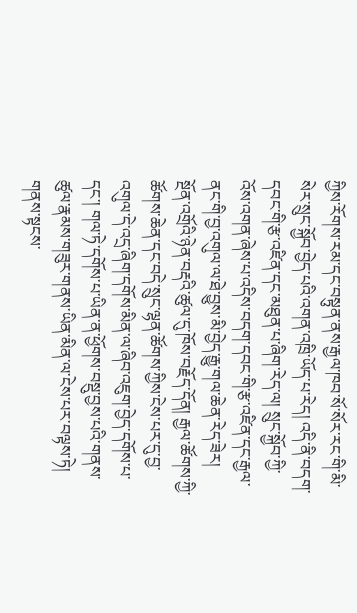ཀྱིས་རོགས་རམ་དང་བསྟུན་ནས་རྒྱལ་ཁབ་སོ་སོར་རང་གི་མི་སེར་སྲུང་སྐྱོབ་བྱེད་པའི་འགན་འཁྲི་ཡོད་པ་རེད། འདི་ནི་བདག་དབང་གི་རྩ་འཛིན་དང་མཐུན་པ་ཞིག་རེད་ལ། སྲུང་སྐྱོབ་ཀྱི་འོས་འགན་ཞེས་པ་འདིས་བདག་དབང་གི་རྩ་འཛིན་དང་རྒྱལ་ནང་གི་བྱ་འགུལ་ལ་ཐེ་བྱུས་མི་བྱེད་རྒྱུ་གལ་ཆེན་རེད་ཟེར།
སྔོན་འགྲོའི་ཉེན་བརྡའི་ཚུལ་དུ་ཁོས་བརྗོད་དོན། རྒྱལ་ཚོགས་ཀྱི་ཚོགས་ཆེན་དང་བདེ་སྲུང་ལྷན་ཚོགས་ཀྱིས་ངེས་པར་དུ་བྱ་འགུལ་དེ་འདྲ་ཞིག་དགོས་མིན་ལ་ཞིབ་འཇུག་བྱེད་དགོས་པ་དང་། གལ་ཏེ་དགོས་པ་ཡིན་ན་ཕྱོགས་བསྡུ་བྱས་པའི་གནས་ཚུལ་རྣམས་གཟུར་གནས་ཡིན་མིན་ལ་ངེས་པར་བལྟས་ཏེ། གནས་སྟངས་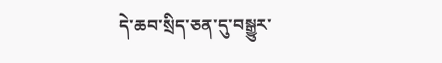དེ་ཆབ་སྲིད་ཅན་དུ་བསྒྱུར་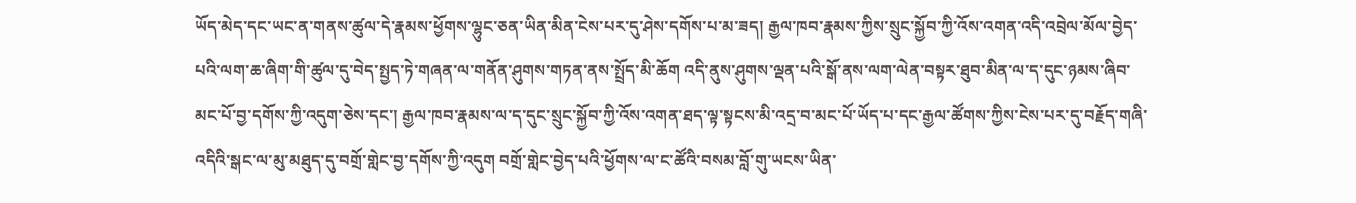ཡོད་མེད་དང་ཡང་ན་གནས་ཚུལ་དེ་རྣམས་ཕྱོགས་ལྷུང་ཅན་ཡིན་མིན་ངེས་པར་དུ་ཤེས་དགོས་པ་མ་ཟད། རྒྱལ་ཁབ་རྣམས་ཀྱིས་སྲུང་སྐྱོབ་ཀྱི་འོས་འགན་འདི་འབྲེལ་མོལ་བྱེད་པའི་ལག་ཆ་ཞིག་གི་ཚུལ་དུ་བེད་སྤྱད་ཏེ་གཞན་ལ་གནོན་ཤུགས་གཏན་ནས་སྤྲོད་མི་ཆོག འདི་ནུས་ཤུགས་ལྡན་པའི་སྒོ་ནས་ལག་ལེན་བསྟར་ཐུབ་མིན་ལ་ད་དུང་ཉམས་ཞིབ་མང་པོ་བྱ་དགོས་ཀྱི་འདུག་ཅེས་དང་། རྒྱལ་ཁབ་རྣམས་ལ་ད་དུང་སྲུང་སྐྱོབ་ཀྱི་འོས་འགན་ཐད་ལྟ་སྟངས་མི་འདྲ་བ་མང་པོ་ཡོད་པ་དང་རྒྱལ་ཚོགས་ཀྱིས་ངེས་པར་དུ་བརྗོད་གཞི་འདིའི་སྒང་ལ་མུ་མཐུད་དུ་བགྲོ་གླེང་བྱ་དགོས་ཀྱི་འདུག བགྲོ་གླེང་བྱེད་པའི་ཕྱོགས་ལ་ང་ཚོའི་བསམ་བློ་གུ་ཡངས་ཡིན་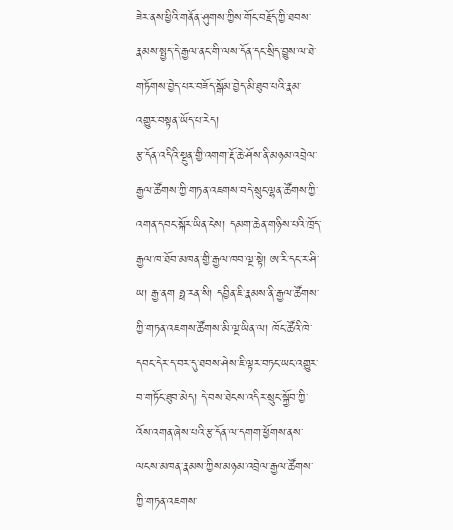ཟེར་ནས་ཕྱིའི་གནོན་ཤུགས་ཀྱིས་གོང་བརྗོད་ཀྱི་ཐབས་རྣམས་སྤྱད་དེ་རྒྱལ་ནང་གི་ལས་དོན་དང་སྲིད་བྱུས་ལ་ཐེ་གཏོགས་བྱེད་པར་བཟོད་སྒོམ་བྱེད་མི་ཐུབ་པའི་རྣམ་འགྱུར་བསྟན་ཡོད་པ་རེད།
རྩ་དོན་འདིའི་སྔུན་གྱི་འགག་རྡོ་ཆེ་ཤོས་ནི་མཉམ་འབྲེལ་རྒྱལ་ཚོགས་ཀྱི་གཏན་འཇགས་བདེ་སྲུང་ལྷན་ཚོགས་ཀྱི་འགན་དབང་སྐོར་ཡིན་ངེས། དམག་ཆེན་གཉིས་པའི་ཁྲོད་རྒྱལ་ཁ་ཐོབ་མཁན་གྱི་རྒྱལ་ཁབ་ལྔ་སྟེ། ཨ་རི་དང་ར་ཤི་ཡ། རྒྱ་ནག ཧྥ་རན་སི། དབྱིན་ཇི་རྣམས་ནི་རྒྱལ་ཚོགས་ཀྱི་གཏན་འཇགས་ཚོགས་མི་ལྔ་ཡིན་ལ། ཁོང་ཚོའི་ཁེ་དབང་དེར་ད་བར་དུ་ཐབས་ཤེས་ཇི་ལྟར་བཏང་ཡང་འགྱུར་བ་གཏོང་ཐུབ་མེད། དེ་བས་ཐེངས་འདིར་སྲུང་སྐྱོབ་ཀྱི་འོས་འགན་ཞེས་པའི་རྩ་དོན་ལ་དགག་ཕྱོགས་ནས་ལངས་མཁན་རྣམས་ཀྱིས་མཉམ་འབྲེལ་རྒྱལ་ཚོགས་ཀྱི་གཏན་འཇགས་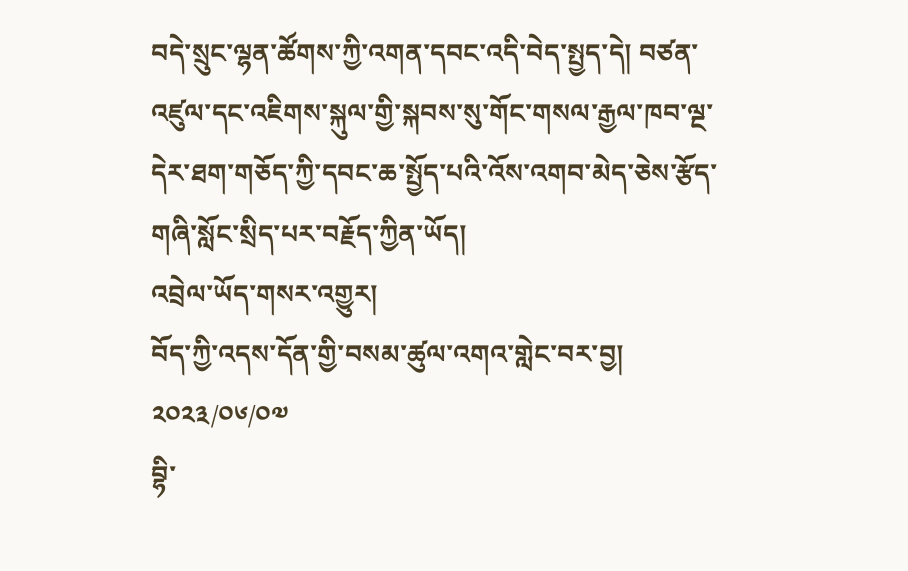བདེ་སྲུང་ལྷན་ཚོགས་ཀྱི་འགན་དབང་འདི་བེད་སྤྱད་དེ། བཙན་འཛུལ་དང་འཇིགས་སྐུལ་གྱི་སྐབས་སུ་གོང་གསལ་རྒྱལ་ཁབ་ལྔ་དེར་ཐག་གཅོད་ཀྱི་དབང་ཆ་སྤྱོད་པའི་འོས་འགབ་མེད་ཅེས་རྩོད་གཞི་སློང་སྲིད་པར་བརྗོད་ཀྱིན་ཡོད།
འབྲེལ་ཡོད་གསར་འགྱུར།
བོད་ཀྱི་འདས་དོན་གྱི་བསམ་ཚུལ་འགའ་གླེང་བར་བྱ།
༢༠༢༣/༠༦/༠༧
བྷི་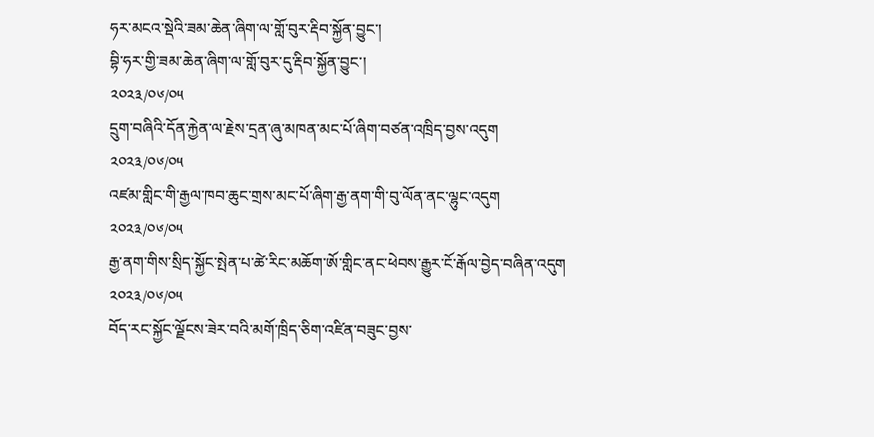ཧར་མངའ་སྡེའི་ཟམ་ཆེན་ཞིག་ལ་གློ་བུར་རྡིབ་སྐྱོན་བྱུང་།
བྷི་ཧར་གྱི་ཟམ་ཆེན་ཞིག་ལ་གློ་བུར་དུ་རྡིབ་སྐྱོན་བྱུང་།
༢༠༢༣/༠༦/༠༥
དྲུག་བཞིའི་དོན་རྐྱེན་ལ་རྗེས་དྲན་ཞུ་མཁན་མང་པོ་ཞིག་བཙན་འཁྲིད་བྱས་འདུག
༢༠༢༣/༠༦/༠༥
འཛམ་གླིང་གི་རྒྱལ་ཁབ་ཆུང་གྲས་མང་པོ་ཞིག་རྒྱ་ནག་གི་བུ་ལོན་ནང་ལྷུང་འདུག
༢༠༢༣/༠༦/༠༥
རྒྱ་ནག་གིས་སྲིད་སྐྱོང་སྤེན་པ་ཚེ་རིང་མཆོག་ཨོ་གླིང་ནང་ཕེབས་རྒྱུར་ངོ་རྒོལ་བྱེད་བཞིན་འདུག
༢༠༢༣/༠༦/༠༥
བོད་རང་སྐྱོང་ལྗོངས་ཟེར་བའི་མགོ་ཁྲིད་ཅིག་འཛིན་བཟུང་བྱས་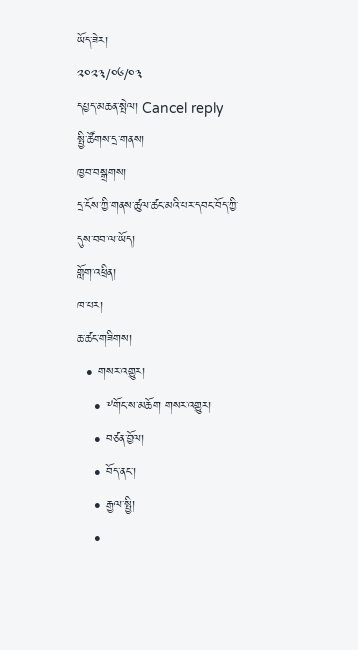ཡོད་ཟེར།
༢༠༢༣/༠༦/༠༣
དཔྱད་མཆན་སྤེལ། Cancel reply
སྤྱི་ཚོགས་དྲ་གནས།
ཁྱབ་བསྒྲགས།
དྲ་ངོས་ཀྱི་གནས་ཚུལ་ཚང་མའི་པར་དབང་བོད་ཀྱི་དུས་བབ་ལ་ཡོད།
གློག་འཕྲིན།
ཁ་པར།
ཆ་ཚང་གཟིགས།
  • གསར་འགྱུར།
    • ༸གོང་ས་མཆོག གསར་འགྱུར།
    • བཙན་བྱོལ།
    • བོད་ནང་།
    • རྒྱལ་སྤྱི།
    •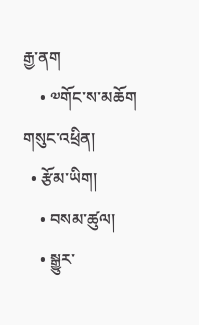རྒྱ་ནག
    • ༧གོང་ས་མཆོག གསུང་འཕྲིན།
  • རྩོམ་ཡིག།
    • བསམ་ཚུལ།
    • སྒྱུར་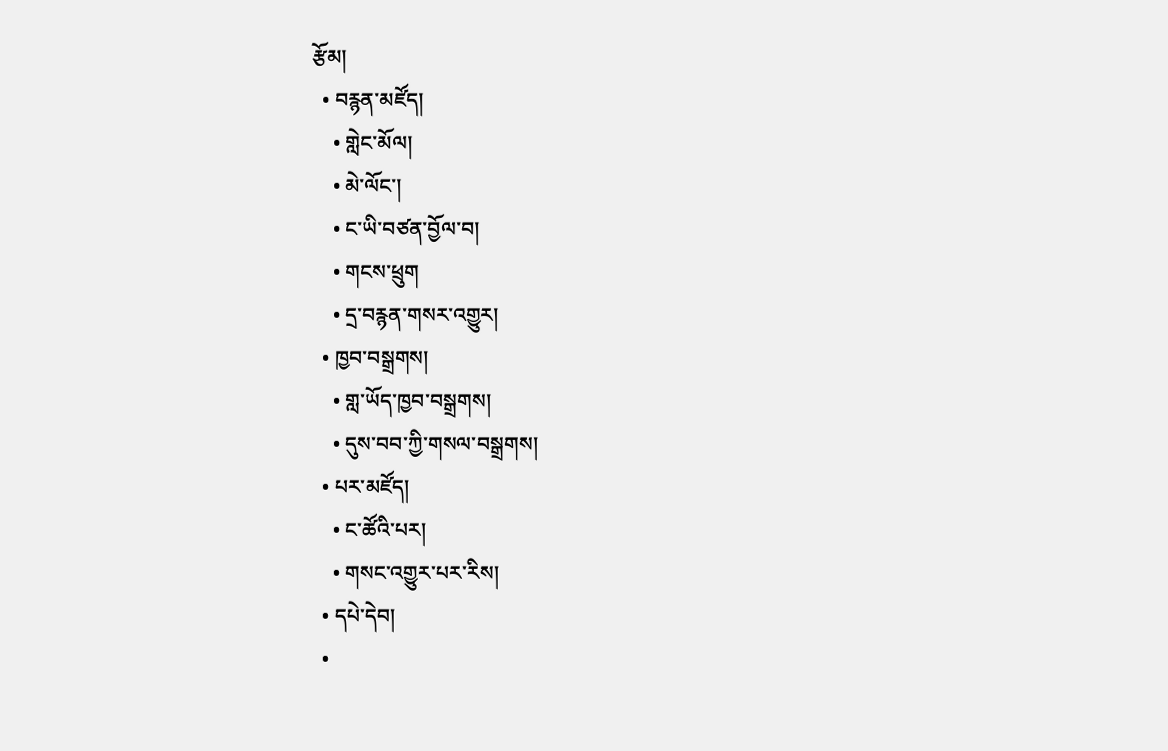རྩོམ།
  • བརྙན་མཛོད།
    • གླེང་མོལ།
    • མེ་ལོང་།
    • ང་ཡི་བཙན་བྱོལ་བ།
    • གངས་ཕྲུག
    • དྲ་བརྙན་གསར་འགྱུར།
  • ཁྱབ་བསྒྲགས།
    • གླ་ཡོད་ཁྱབ་བསྒྲགས།
    • དུས་བབ་ཀྱི་གསལ་བསྒྲགས།
  • པར་མཛོད།
    • ང་ཚོའི་པར།
    • གསང་འགྱུར་པར་རིས།
  • དཔེ་དེབ།
  •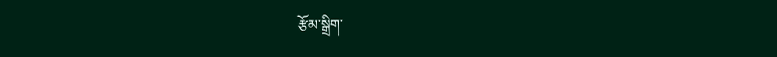རྩོམ་སྒྲིག་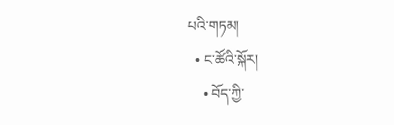པའི་གཏམ།
  • ང་ཚོའི་སྐོར།
    • བོད་ཀྱི་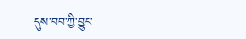དུས་བབ་ཀྱི་བྱུང་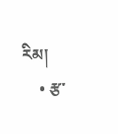རིམ།
    • རྩ་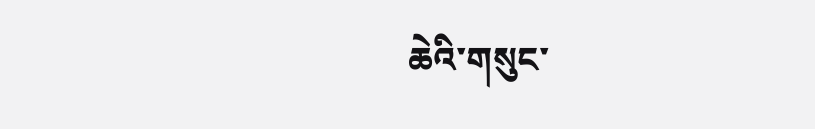ཆེའི་གསུང་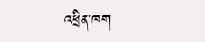འཕྲིན་ཁག